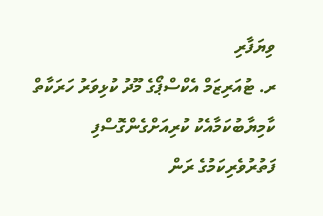ވިޔަފާރި
ރ. ޓުއަރިޒަމް އެކްސްޕޯގެ މޫދު ކުޅިވަރު ހަރަކާތް ކާމިޔާބުކަމާއެކު ކުރިއަށްގެންގޮސްފި
ފަތުރުވެރިކަމުގެ ރަން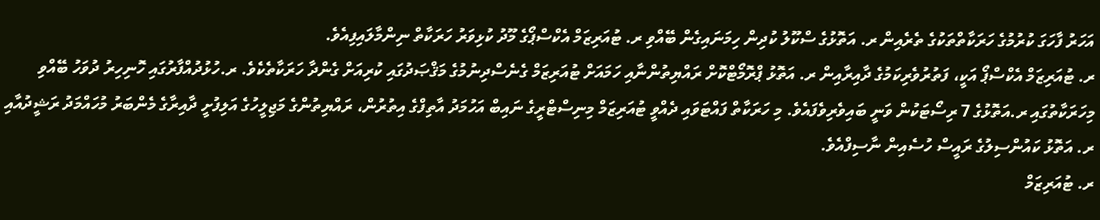އަހަރު ފާހަގަ ކުރުމުގެ ހަރަކާތްތަކުގެ ތެރެއިން ރ. އަތޮޅުގެ ސްކޫލު ކުދިން ހިމަނައިގެން ބޭއްވި ރ. ޓުއަރިޒަމް އެކްސްޕޯގެ މޫދު ކުޅިވަރު ހަރަކާތް ނިންމާލައިފިއެވެ.
ރ. ޓުއަރިޒަމް އެކްސްޕޯ އަކީ، ފަތުރުވެރިކަމުގެ ދާއިރާއިން ރ. އަތޮޅު ޕްރޮމޯޓްކޮށް ރައްޔިތުންނާއި ހަމައަށް ޓުއަރިޒަމް ގެނެސްދިނުމުގެ މަޤްޞަދުގައި ކުރިއަށް ގެންދާ ހަރަކާތެކެވެ. ރ.ހުޅުދުއްފާރުގައި ހޮނިހިރު ދުވަހު ބޭއްވި މިހަރަކާތުގައި ރ.އަތޮޅުގެ 7 ރިސޯޓަކުން ވަނީ ބައިވެރިވެފައެވެ. މި ހަރަކާތް ފައްޓަވައި ދެއްވީ ޓުއަރިޒަމް މިނިސްޓްރީގެ ނައިބް އަހުމަދު އާތިފްގެ އިތުރުން، ރައްޔިތުންގެ މަޖިލީހުގެ އަލިފުށީ ދާއިރާގެ މެންބަރު މުހައްމަދު ރަޝީދުއާއި ރ. އަތޮޅު ކައުންސިލުގެ ރައީސް ހުސެއިން ނާސިފްއެވެ.
ރ. ޓުއަރިޒަމް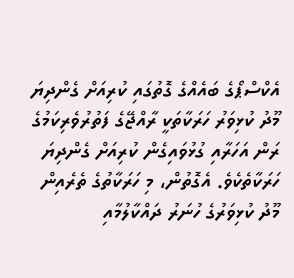އެކްސްޕޯގެ ބައެއްގެ ގޮތުގައި ކުރިއަށް ގެންދިޔަ މޫދު ކުޅިވަރު ހަރަކާތަކީ ރާއްޖޭގެ ފަތުރުވެރިކަމުގެ ރަން އަހަރާއި ގުޅުވައިގެން ކުރިއަށް ގެންދިޔަ ހަރަކާތެކެވެ. އެގޮތުން، މި ހަރަކާތުގެ ތެރެއިން މޫދު ކުޅިވަރުގެ ހުނަރު ދައްކާލުމާއި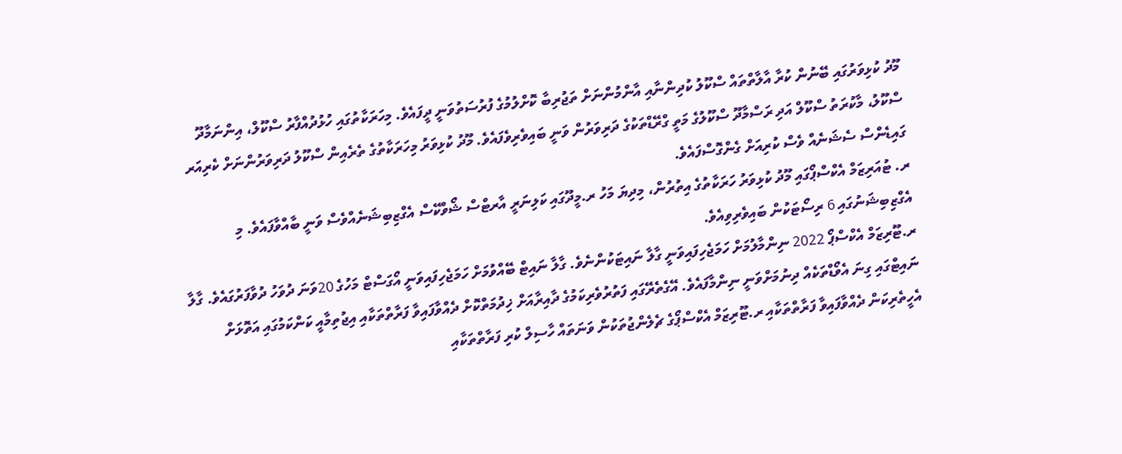މޫދު ކުޅިވަރުގައި ބޭނުން ކުރާ އާލާތްތައް ސްކޫލު ކުދިންނާއި އާންމުންނަށް ތަޖުރިބާ ކޮށްލުމުގެ ފުރުސަތުވަނީ ދީފައެވެ. މިހަރަކާތުގައި ހުޅުދުއްފާރު ސްކޫލް، އިންނަމާދޫ ސްކޫލު، މާކުރަތު ސްކޫލް އަދި ރަސްމާދޫ ސްކޫލުގެ މަތީ ގްރޭޑްތަކުގެ ދަރިވަރުން ވަނީ ބައިވެރިވެފައެވެ. މޫދު ކުޅިވަރު މިހަރަކާތުގެ ތެރެއިން ސްކޫލު ދަރިވަރުންނަށް ކެރިއަރ ގައިޑެންސް ސެޝަނެއް ވެސް ކުރިއަށް ގެންގޮސްފައެވެ.
ރ. ޓުއަރިޒަމް އެކްސްޕޯގައި މޫދު ކުޅިވަރު ހަރަކާތުގެ އިތުރުން، މިދިޔަ މަހު ރ.މީދޫގައި ކަލިނަރީ އާރޓްސް ޝޯވްކޭސް އެގްޒިބިޝަނެއްވެސް ވަނީ ބާއްވާފައެވެ. މި އެގްޒިބިޝަނުގައި 6 ރިސޯޓަކުން ބައިވެރިވިއެވެ.
ރ.ޓޫރިޒަމް އެކްސްޕޯ 2022 ނިންމާލުމަށް ހަމަޖެހިފައިވަނީ ގާލާ ނައިޓަކުންނެވެ. ގާލާ ނައިޓް ބޭއްވުމަށް ހަމަޖެހިފައިވަނީ އޯގަސްޓް މަހުގެ 20ވަނަ ދުވަހު ދުވާފަރުގައެވެ. ގާލާ ނައިޓްގައި ގިނަ އެވޯޑްތަކެއް ދިނުމަށްވަނީ ނިންމާފައެވެ. އޭގެތެރޭގައި ފަތުރުވެރިކަމުގެ ދާއިރާއަށް ޚިދުމަތްކޮށް ދެއްވާފައިވާ ފަރާތްތަކާއި އިޖުތިމާއީ ކަންކަމުގައި އަތޮޅަށް އެހީތެރިކަން ދެއްވާފައިވާ ފަރާތްތަކާއި ރ.ޓޫރިޒަމް އެކްސްޕޯގެ ޗެލެންޖުތަކުން ވަނަތައް ހާސިލް ކުރި ފަރާތްތަކާއި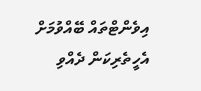އިވެންޓްތައް ބޭއްވުމަށް އެހީތެރިކަން ދެއްވި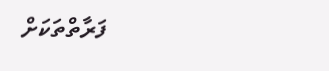ފަރާތްތަކަށް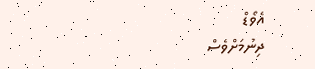އެވޯޑް
ދިނުމަށްވެސް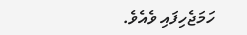ހަމަޖެހިފައި ވެއެވެ.